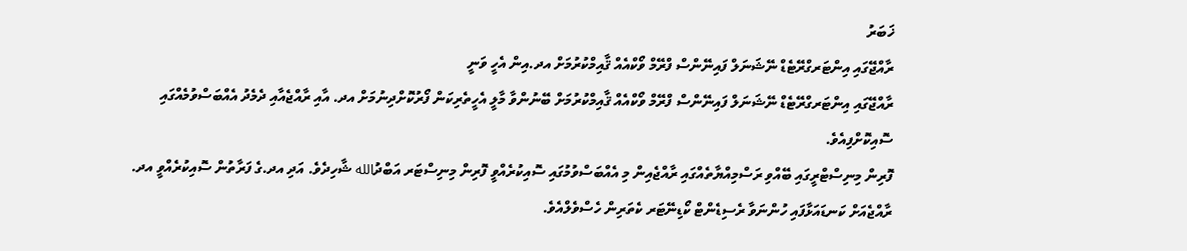ޚަބަރު
ރާއްޖޭގައި އިންޓަރގްރޭޓެޑް ނޭޝަނަލް ފައިނޭންސް ފްރޭމް ވޯކްއެއް ޤާއިމްކުރުމަށް އދ.އިން އެހީ ވަނީ
ރާއްޖޭގައި އިންޓަރގްރޭޓެޑް ނޭޝަނަލް ފައިނޭންސް ފްރޭމް ވޯކްއެއް ޤާއިމްކުރުމަށް ބޭނުންވާ މާލީ އެހީތެރިކަން ފޯރުކޮށްދިނުމަށް އދ. އާއި ރާއްޖެއާއި ދެމެދު އެއްބަސްވުމެއްގައި ސޮއިކޮށްފިއެވެ.
ފޮރިން މިނިސްޓްރީގައި ބޭއްވި ރަސްމިއްޔާތެއްގައި ރާއްޖެއިން މި އެއްބަސްވުމުގައި ސޮއިކުރެއްވީ ފޮރިން މިނިސްޓަރ އަބްދުالله ޝާހިދެވެ. އަދި އދ.ގެ ފަރާތުން ސޮއިކުރެއްވީ އދ. ރާއްޖެއަށް ކަނޑައަޅާފައި ހުންނަވާ ރެސިޑެންޓް ކޯޑިނޭޓަރ ކެތަރިން ހެސްވެލްއެވެ.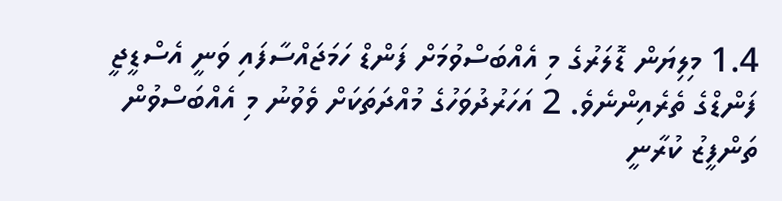1.4 މިލިޔަން ޑޮލަރުގެ މި އެއްބަސްވުމަށް ފަންޑް ހަމަޖައްސާފައި ވަނީ އެސްޑީޖީ ފަންޑްގެ ތެރެއިންނެވެ. 2 އަހަރުދުވަހުގެ މުއްދަތަކަށް ވެވުނު މި އެއްބަސްވުން ތަންފީޒު ކުރާނީ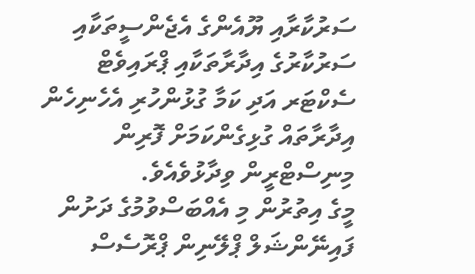ސަރުކާރާއި ޔޫއެންގެ އެޖެންސީތަކާއި ސަރުކާރުގެ އިދާރާތަކާއި ޕްރައިވެޓް ސެކްޓަރ އަދި ކަމާ ގުޅުންހުރި އެހެނިހެން އިދާރާތައް ގުޅިގެންކަމަށް ފޮރިން މިނިސްޓްރީން ވިދާޅުވެއެވެ.
މީގެ އިތުރުން މި އެއްބަސްވުމުގެ ދަށުން ފައިނޭންޝަލް ޕްލޭނިން ޕްރޮސެސް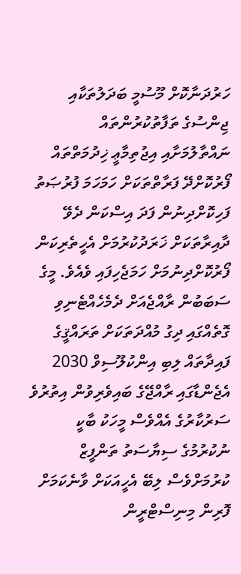ހަރުދަނާކޮށް މޫސުމީ ބަދަލުތަކާއި ޖިންސުގެ ތަފާތުކުރުންތައް ނައްތާލުމަށާއި އިޖުތިމާޢީ ޚިދުމަތްތައް ފޯރުކޮށްދޭ ފަރާތްތަކަށް ހަމަހަމަ ފުރުޞަތު ފަހިކޮށްދިނުން ފަދަ އިސްކަން ދެވޭ ދާއިރާތަކަށް ޚަރަދުކުރުމަށް އެހީތެރިކަން ފޯރުކޮށްދިނުމަށް ހަމަޖެހިފައި ވެއެވެ. މީގެ ސަބަބުން ރާއްޖެއަށް ދެމެހެއްޓެނިވި ގޮތެއްގައި ދިގު މުއްދަތަކަށް ތަރައްޤީގެ ފައިދާތައް ލިބި އިންކުލޫސިވް 2030 އެޖެންޑާގައި ރާއްޖޭގެ ބައިވެރިވުން އިތުރުވެ ސަރުކާރުގެ އެއްވެސް މީހަކު ބާކީ ނުކުރުމުގެ ސިޔާސަތު ތަންފީޒް ކުރުމަށްވެސް ލިބޭ އެހީއަކަށް ވާނެކަމަށް ފޮރިން މިނިސްޓްރީން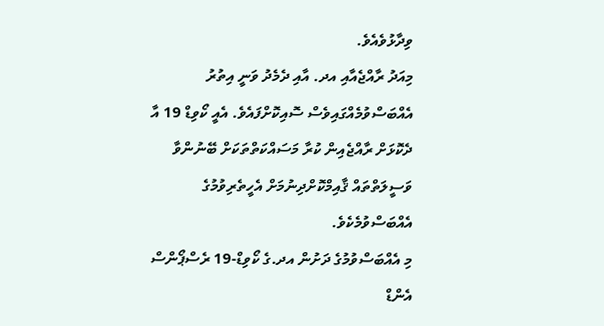ވިދާޅުވެއެވެ.
މިއަދު ރާއްޖެއާއި އދ. އާއި ދެމެދު ވަނީ އިތުރު އެއްބަސްވުމެއްގައިވެސް ސޮއިކޮށްފައެވެ. އެއީ ކޯވިޑް 19 އާ ދެކޮޅަށް ރާއްޖެއިން ކުރާ މަސައްކަތްތަކަށް ބޭނުންވާ ވަސީލަތްތައް ޤާއިމްކޮށްދިނުމަށް އެހީތެރިވުމުގެ އެއްބަސްވުމެކެވެ.
މި އެއްބަސްވުމުގެ ދަށުން އދ.ގެ ކޯވިޑް-19 ރެސްޕޯންސް އެންޑް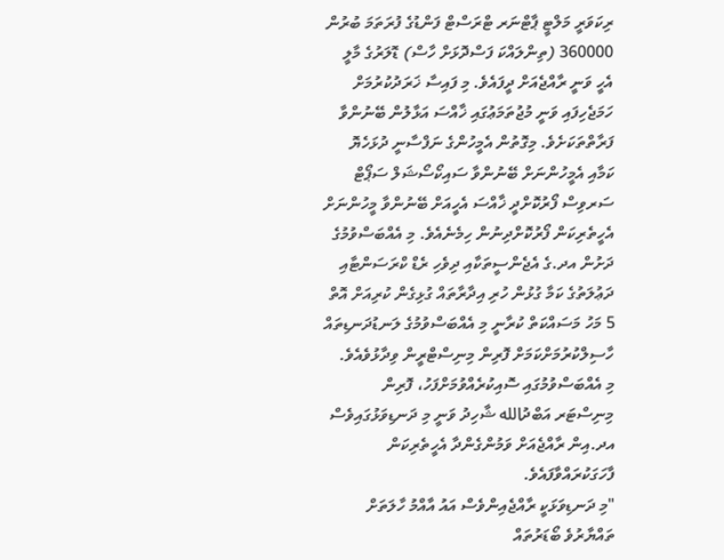ރިކަވަރީ މަލްޓީ ޕާޓްނަރ ޓްރަސްޓް ފަންޑުގެ ފުރަތަމަ ބުރުން 360000 (ތިންލައްކަ ފަސްދޮޅަށް ހާސް) ޑޮލަރުގެ މާލީ އެހީ ވަނީ ރާއްޖެއަށް ދީފައެވެ. މި ފައިސާ ޚަރަދުކުރުމަށް ހަމަޖެހިފައި ވަނީ މުޖުތަމަޢުގައި ޚާއްސަ އަޅާލުން ބޭނުންވާ ފަރާތްތަކަށެވެ. މިގޮތުން އެމީހުންގެ ނަފްސާނީ ދުޅަހެޔޮ ކަމާއި އެމީހުންނަށް ބޭނުންވާ ސައިކޯސޯޝަލް ސަޕޯޓް ސަރވިސް ފޯރުކޮށްދީ ޚާއްސަ އެހީއަށް ބޭނުންވާ މީހުންނަށް އެހީތެރިކަން ފޯރުކޮށްދިނުން ހިމެނެއެވެ. މި އެއްބަސްވުމުގެ ދަށުން އދ.ގެ އެޖެންސީތަކާއި ދިވެހި ރެޑް ކްރަސަންޓާއި ދަޢުލަތުގެ ކަމާ ގުޅުން ހުރި އިދާރާތައް ގުޅިގެން ކުރިއަށް އޮތް 5 މަހު މަސައްކަތް ކުރާނީ މި އެއްބަސްވުމުގެ ލަނޑުދަނޑިތައް ހާސިލްކުރުމަށްކަމަށް ފޮރިން މިނިސްޓްރީން ވިދާޅުވެއެވެ.
މި އެއްބަސްވުމުގައި ސޮއިކުރެއްވުމަށްފަހު، ފޮރިން މިނިސްޓަރ އަބްދުالله ޝާހިދު ވަނީ މި ދަނޑިވަޅުގައިވެސް އދ.އިން ރާއްޖެއަށް ވަމުންގެންދާ އެހީތެރިކަން ފާހަގަކުރައްވާފައެވެ.
"މި ދަނޑިވަޅަކީ ރާއްޖެއިންވެސް އައު އާއްމު ހާލަތަށް ތައްޔާރުވެ ބޯޑަރުތައް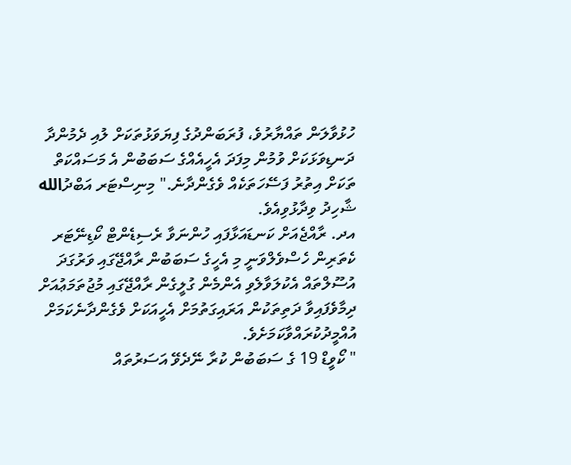ހުޅުވާލަން ތައްޔާރުވެ، ފުރަބަންދުގެ ފިޔަވަޅުތަކަށް ލުއި ދެމުންދާ ދަނޑިވަޅަކަށް ވުމުން މިފަދަ އެހީއެއްގެ ސަބަބުން އެ މަސައްކަތް ތަކަށް އިތުރު ފަސޭހަތަކެއް ވެގެންދާނެ." މިނިސްޓަރ އަބްދުالله ޝާހިދު ވިދާޅުވިއެވެ.
އދ. ރާއްޖެއަށް ކަނޑައަޅާފައި ހުންނަވާ ރެސިޑެންޓް ކޯޑިނޭޓަރ ކެތަރިން ހެސްވެލްވަނީ މި އެހީގެ ސަބަބުން ރާއްޖޭގައި ވަރުގަދަ އުސޫލްތައް އެކުލަވާލެވި އެންމެން ގުލީގެން ރާއްޖޭގައި މުޖުތަމަޢުއަށް ދިމާވެފައިވާ ދަތިތަކުން އަރައިގަތުމަށް އެހީއަކަށް ވެގެންދާނެކަމަށް އުއްމީދުކުރައްވާކަމަށެވެ.
" ކޯވީޑް 19 ގެ ސަބަބުން ކުރާ ނޭދެވޭ އަސަރުތައް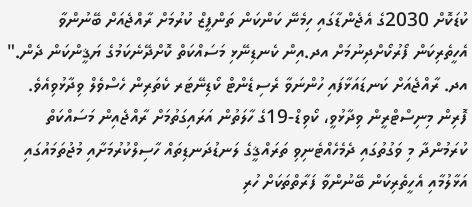ކުޑަކޮށް 2030ގެ އެޖެންޑާގައި ހިމެނޭ ކަންކަން ތަންފީޒް ކުރުމަށް ރާއްޖެއަށް ބޭނުންވާ އެހީތެރިކަން ފޯރުކޯށްދިނުމަށް އދ.އިން ކެނޑިނޭޅި މަސައްކަތް ކޮށްދޭނެކަމުގެ ޔަޤީންކަން ދެން." އދ. ރާއްޖެއަށް ކަނޑައަޅާފައި ހުންނަވާ ރެސިޑެންޓް ކޯޑިނޭޓަރ ކެތަރިން ހެސްވެލް ވިދާޅުވިއެވެ.
ފޮރިން މިނިސްޓްރީން ވިދާޅުވީ، ކޯވިޑް-19ގެ ހާލަތުން އަރައިގަތުމަށް ރާއްޖެއިން މަސައްކަތް ކުރަމުންދާ މި ވަގުތުގައި ދެމެހެއްޓެނިވި ތަރައްޤީގެ ލަނޑުދަނޑިތައް ހާސިލްކުރުމަށާއި މުޖުތަމައުގައި އަޅާލުމާއި އެހީތެރިކަން ބޭނުންވާ ފަރާތްތަކަށް ހުރި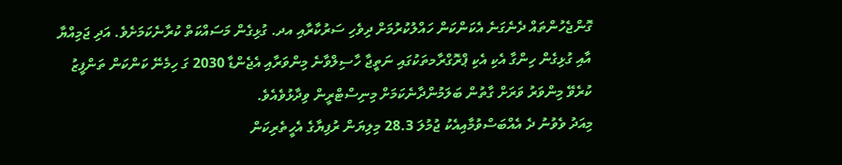ގޮންޖެހުންތައް ދެނެގަނެ އެކަންކަން ހައްލުކުރުމަށް ދިވެހި ސަރުކާރާއި އދ. ގުޅިގެން މަސައްކަތް ކުރާނެކަމަށެވެ. އަދި ޖަމިއްޔާ އާއި ގުޅިގެން ހިންގާ އެކި އެކި ޕްރޮގްރާމތަކުގައި ނަތީޖާ ހާސިލްވާނެ މިންވަރާއި އެޖެންޑާ 2030 ގަ ހިމެނޭ ކަންކަން ތަންފީޒު ކުރެވޭ މިންވަރު ވަރަށް ގާތުން ބަލަމުންދާނެކަމަށް މިނިސްޓްރީން ވިދާޅުވެއެވެ.
މިއަދު ވެވުނު ދެ އެއްބަސްވުމާއިއެކު ޖުމުލަ 28.3 މިލިޔަން ރުފިޔާގެ އެހީތެރިކަން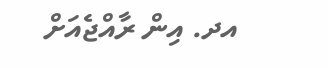އދ. އިން ރާއްޖެއަށް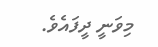މިވަނީ ދީފައެވެ.